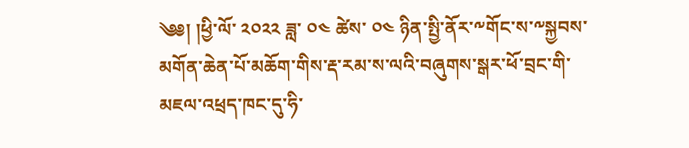༄༅། །ཕྱི་ལོ་ ༢༠༢༢ ཟླ་ ༠༤ ཚེས་ ༠༤ ཉིན་སྤྱི་ནོར་༸གོང་ས་༸སྐྱབས་མགོན་ཆེན་པོ་མཆོག་གིས་རྡ་རམ་ས་ལའི་བཞུགས་སྒར་ཕོ་བྲང་གི་མཇལ་འཕྲད་ཁང་དུ་ཧི་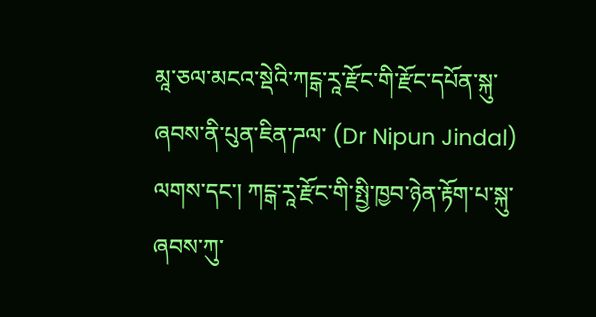མཱ་ཅལ་མངའ་སྡེའི་ཀངྒ་རཱ་རྫོང་གི་རྫོང་དཔོན་སྐུ་ཞབས་ནི་པུན་ཇིན་ཌལ་ (Dr Nipun Jindal) ལགས་དང་། ཀངྒ་རཱ་རྫོང་གི་སྤྱི་ཁྱབ་ཉེན་རྟོག་པ་སྐུ་ཞབས་ཀུ་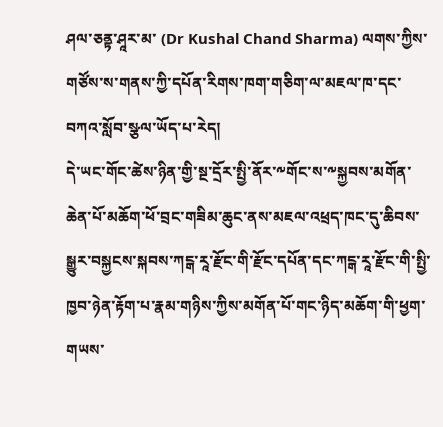ཤལ་ཅནྟ་ཤཱར་མ་ (Dr Kushal Chand Sharma) ལགས་ཀྱིས་གཙོས་ས་གནས་ཀྱི་དཔོན་རིགས་ཁག་གཅིག་ལ་མཇལ་ཁ་དང་བཀའ་སློབ་སྩལ་ཡོད་པ་རེད།
དེ་ཡང་གོང་ཚེས་ཉིན་གྱི་སྔ་དྲོར་སྤྱི་ནོར་༸གོང་ས་༸སྐྱབས་མགོན་ཆེན་པོ་མཆོག་ཕོ་བྲང་གཟིམ་ཆུང་ནས་མཇལ་འཕྲད་ཁང་དུ་ཆིབས་སྒྱུར་བསྐྱངས་སྐབས་ཀངྒ་རཱ་རྫོང་གི་རྫོང་དཔོན་དང་ཀངྒ་རཱ་རྫོང་གི་སྤྱི་ཁྱབ་ཉེན་རྟོག་པ་རྣམ་གཉིས་ཀྱིས་མགོན་པོ་གང་ཉིད་མཆོག་གི་ཕྱག་གཡས་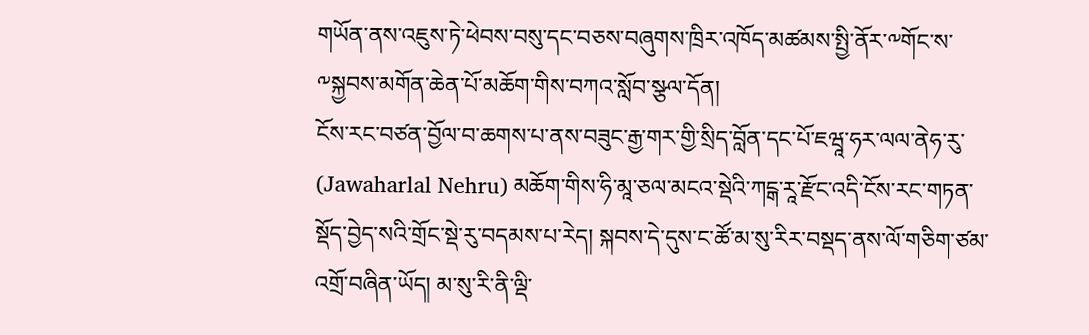གཡོན་ནས་འཇུས་ཏེ་ཕེབས་བསུ་དང་བཅས་བཞུགས་ཁྲིར་འཁོད་མཚམས་སྤྱི་ནོར་༸གོང་ས་༸སྐྱབས་མགོན་ཆེན་པོ་མཆོག་གིས་བཀའ་སློབ་སྩལ་དོན།
ངོས་རང་བཙན་བྱོལ་བ་ཆགས་པ་ནས་བཟུང་རྒྱ་གར་གྱི་སྲིད་བློན་དང་པོ་ཇཝཱ་ཧར་ལལ་ནེཧ་རུ་ (Jawaharlal Nehru) མཆོག་གིས་ཧི་མཱ་ཅལ་མངའ་སྡེའི་ཀངྒ་རཱ་རྫོང་འདི་ངོས་རང་གཏན་སྡོད་བྱེད་སའི་གྲོང་སྡེ་རུ་བདམས་པ་རེད། སྐབས་དེ་དུས་ང་ཚོ་མ་སུ་རིར་བསྡད་ནས་ལོ་གཅིག་ཙམ་འགྲོ་བཞིན་ཡོད། མ་སུ་རི་ནི་ལྡི་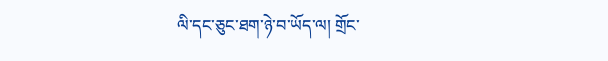ལི་དང་ཅུང་ཐག་ཉེ་བ་ཡོད་ལ། གྲོང་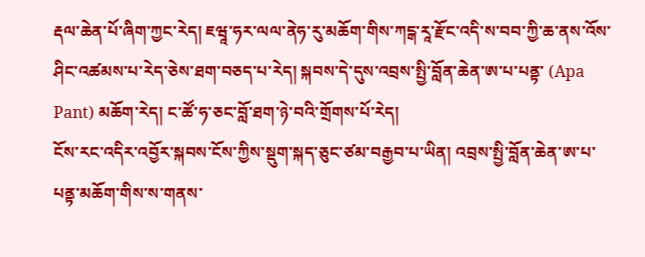རྡལ་ཆེན་པོ་ཞིག་ཀྱང་རེད། ཇཝཱ་ཧར་ལལ་ནེཧ་རུ་མཆོག་གིས་ཀངྒ་རཱ་རྫོང་འདི་ས་བབ་ཀྱི་ཆ་ནས་འོས་ཤིང་འཚམས་པ་རེད་ཅེས་ཐག་བཅད་པ་རེད། སྐབས་དེ་དུས་འབྲས་སྤྱི་བློན་ཆེན་ཨ་པ་པནྟ་ (Apa Pant) མཆོག་རེད། ང་ཚོ་ཧ་ཅང་བློ་ཐག་ཉེ་བའི་གྲོགས་པོ་རེད།
ངོས་རང་འདིར་འབྱོར་སྐབས་ངོས་ཀྱིས་སྡུག་སྐད་ཅུང་ཙམ་བརྒྱབ་པ་ཡིན། འབྲས་སྤྱི་བློན་ཆེན་ཨ་པ་པནྟ་མཆོག་གིས་ས་གནས་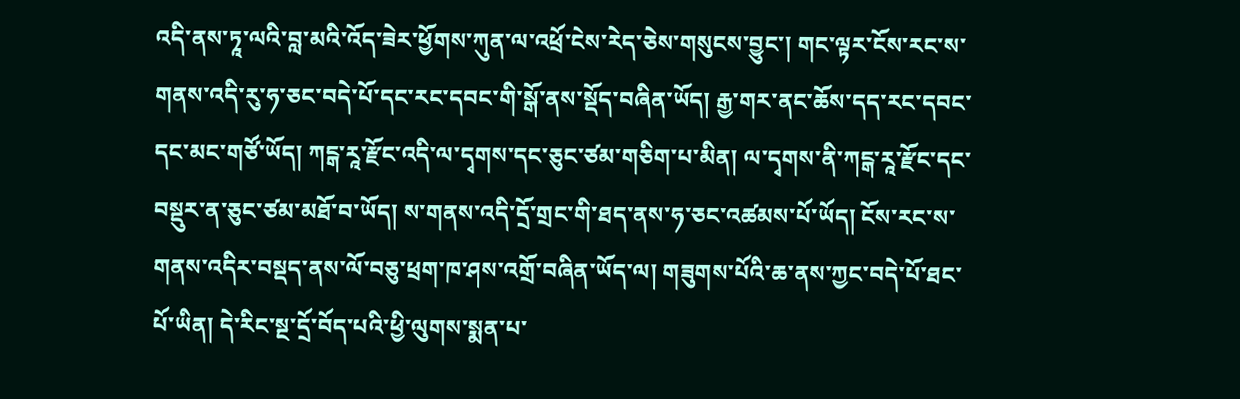འདི་ནས་ཏཱ་ལའི་བླ་མའི་འོད་ཟེར་ཕྱོགས་ཀུན་ལ་འཕྲོ་ངེས་རེད་ཅེས་གསུངས་བྱུང་། གང་ལྟར་ངོས་རང་ས་གནས་འདི་རུ་ཧ་ཅང་བདེ་པོ་དང་རང་དབང་གི་སྒོ་ནས་སྡོད་བཞིན་ཡོད། རྒྱ་གར་ནང་ཆོས་དད་རང་དབང་དང་མང་གཙོ་ཡོད། ཀངྒ་རཱ་རྫོང་འདི་ལ་དྭགས་དང་ཅུང་ཙམ་གཅིག་པ་མིན། ལ་དྭགས་ནི་ཀངྒ་རཱ་རྫོང་དང་བསྡུར་ན་ཅུང་ཙམ་མཐོ་བ་ཡོད། ས་གནས་འདི་དྲོ་གྲང་གི་ཐད་ནས་ཧ་ཅང་འཚམས་པོ་ཡོད། ངོས་རང་ས་གནས་འདིར་བསྡད་ནས་ལོ་བཅུ་ཕྲག་ཁ་ཤས་འགྲོ་བཞིན་ཡོད་ལ། གཟུགས་པོའི་ཆ་ནས་ཀྱང་བདེ་པོ་ཐང་པོ་ཡིན། དེ་རིང་སྔ་དྲོ་བོད་པའི་ཕྱི་ལུགས་སྨན་པ་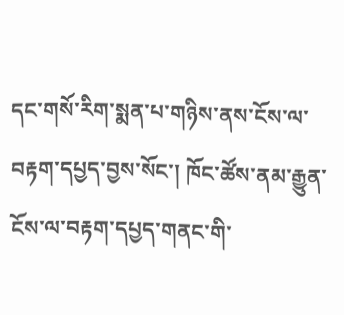དང་གསོ་རིག་སྨན་པ་གཉིས་ནས་ངོས་ལ་བརྟག་དཔྱད་བྱས་སོང་། ཁོང་ཚོས་ནམ་རྒྱུན་ངོས་ལ་བརྟག་དཔྱད་གནང་གི་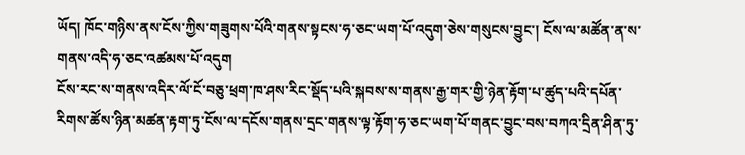ཡོད། ཁོང་གཉིས་ནས་ངོས་ཀྱིས་གཟུགས་པོའི་གནས་སྟངས་ཧ་ཅང་ཡག་པོ་འདུག་ཅེས་གསུངས་བྱུང་། ངོས་ལ་མཚོན་ན་ས་གནས་འདི་ཧ་ཅང་འཚམས་པོ་འདུག
ངོས་རང་ས་གནས་འདིར་ལོ་ངོ་བཅུ་ཕྲག་ཁ་ཤས་རིང་སྡོད་པའི་སྐབས་ས་གནས་རྒྱ་གར་གྱི་ཉེན་རྟོག་པ་ཚུད་པའི་དཔོན་རིགས་ཚོས་ཉིན་མཚན་རྟག་ཏུ་ངོས་ལ་དངོས་གནས་དྲང་གནས་ལྟ་རྟོག་ཧ་ཅང་ཡག་པོ་གནང་བྱུང་བས་བཀའ་དྲིན་ཤིན་ཏུ་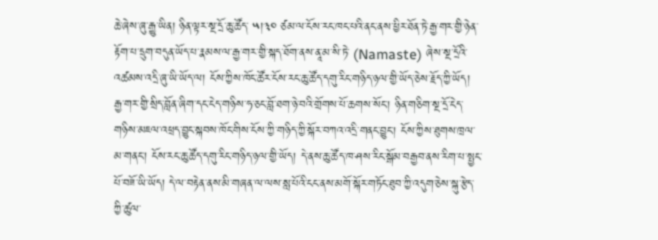ཆེ་ཞེས་ཞུ་རྒྱུ་ཡིན། ཉིན་ལྟར་སྔ་དྲོ་ཆུ་ཚོད་ ༥།༣༠ ཙམ་ལ་ངོས་རང་ཁང་པའི་ནང་ནས་ཕྱིར་ཐོན་ཏེ་རྒྱ་གར་གྱི་ཉེན་རྟོག་པ་དྲུག་བདུན་ཡོད་པ་རྣམས་ལ་རྒྱ་གར་གྱི་སྐད་ཐོག་ནས་ནཱ་མ་སི་ཏེ་ (Namaste) ཞེས་སྔ་དྲོའི་འཚམས་འདྲི་ཞུ་ཡི་ཡོད་ལ། ངོས་ཀྱིས་ཁོང་ཚོར་ངོས་རང་ཆུ་ཚོད་དགུ་རིང་གཉིད་ཉལ་གྱི་ཡོད་ཅེས་རྗོད་ཀྱི་ཡོད། རྒྱ་གར་གྱི་སྲིད་བློན་ཞིག་དང་ངེད་གཉིས་ཧ་ཅང་བློ་ཐག་ཉེ་བའི་གྲོགས་པོ་ཆགས་སོང་། ཉིན་གཅིག་སྔ་དྲོ་ངེད་གཉིས་མཇལ་འཕྲད་བྱུང་སྐབས་ཁོང་གིས་ངོས་ཀྱི་གཉིད་ཀྱི་སྐོར་བཀའ་འདྲི་གནང་བྱུང་། ངོས་ཀྱིས་ཐུགས་ཁྲལ་མ་གནང་། ངོས་རང་ཆུ་ཚོད་དགུ་རིང་གཉིད་ཉལ་གྱི་ཡོད། དེ་ནས་ཆུ་ཚོད་ཁ་ཤས་རིང་སྒོམ་བརྒྱབ་ནས་རིག་པ་སྤྱང་པོ་བཟོ་ཡི་ཡོད། དེ་ལ་བརྟེན་ནས་མི་གཞན་ལ་ལས་སླ་པོའི་ངང་ནས་མགོ་སྐོར་གཏོང་ཐུབ་ཀྱི་འདུག་ཅེས་སྐུ་རྩེད་ཀྱི་ཚུལ་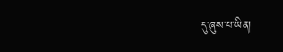དུ་ཞུས་པ་ཡིན།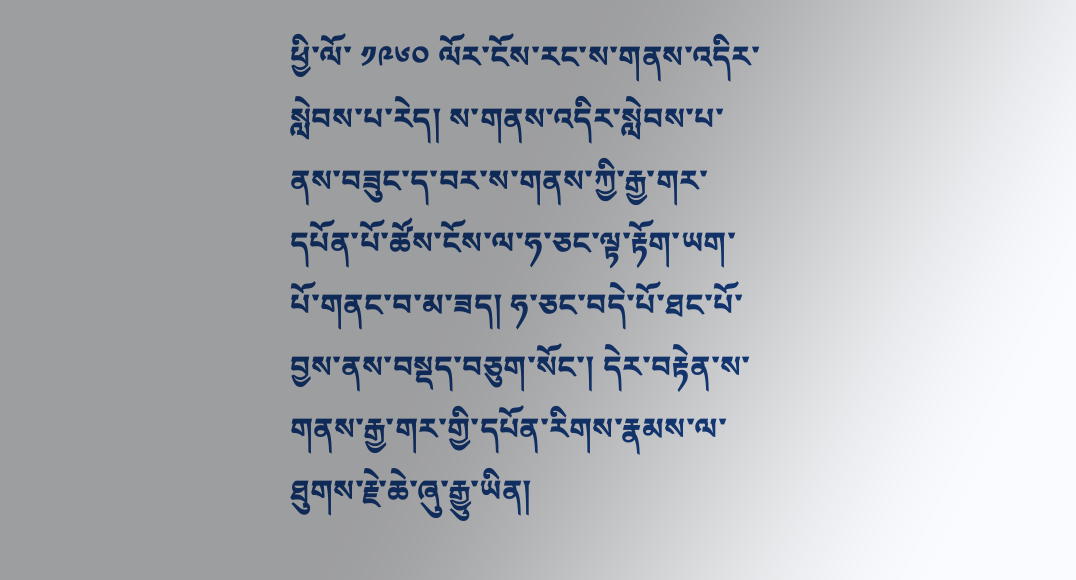ཕྱི་ལོ་ ༡༩༦༠ ལོར་ངོས་རང་ས་གནས་འདིར་སླེབས་པ་རེད། ས་གནས་འདིར་སླེབས་པ་ནས་བཟུང་ད་བར་ས་གནས་ཀྱི་རྒྱ་གར་དཔོན་པོ་ཚོས་ངོས་ལ་ཧ་ཅང་ལྟ་རྟོག་ཡག་པོ་གནང་བ་མ་ཟད། ཧ་ཅང་བདེ་པོ་ཐང་པོ་བྱས་ནས་བསྡད་བཅུག་སོང་། དེར་བརྟེན་ས་གནས་རྒྱ་གར་གྱི་དཔོན་རིགས་རྣམས་ལ་ཐུགས་རྗེ་ཆེ་ཞུ་རྒྱུ་ཡིན།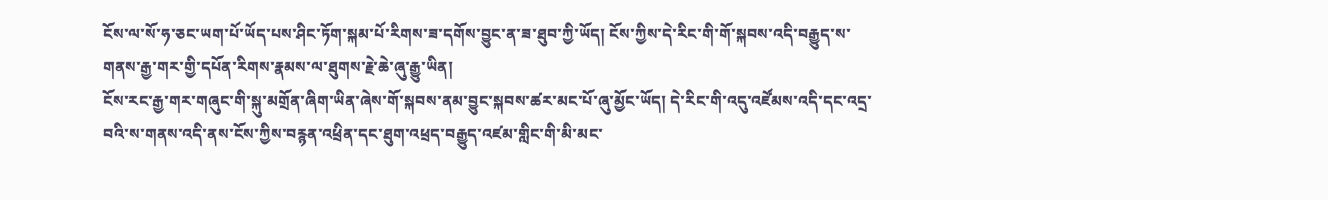ངོས་ལ་སོ་ཧ་ཅང་ཡག་པོ་ཡོད་པས་ཤིང་ཏོག་སྐམ་པོ་རིགས་ཟ་དགོས་བྱུང་ན་ཟ་ཐུབ་ཀྱི་ཡོད། ངོས་ཀྱིས་དེ་རིང་གི་གོ་སྐབས་འདི་བརྒྱུད་ས་གནས་རྒྱ་གར་གྱི་དཔོན་རིགས་རྣམས་ལ་ཐུགས་རྗེ་ཆེ་ཞུ་རྒྱུ་ཡིན།
ངོས་རང་རྒྱ་གར་གཞུང་གི་སྐུ་མགྲོན་ཞིག་ཡིན་ཞེས་གོ་སྐབས་ནམ་བྱུང་སྐབས་ཚར་མང་པོ་ཞུ་མྱོང་ཡོད། དེ་རིང་གི་འདུ་འཛོམས་འདི་དང་འདྲ་བའི་ས་གནས་འདི་ནས་ངོས་ཀྱིས་བརྙན་འཕྲིན་དང་ཐུག་འཕྲད་བརྒྱུད་འཛམ་གླིང་གི་མི་མང་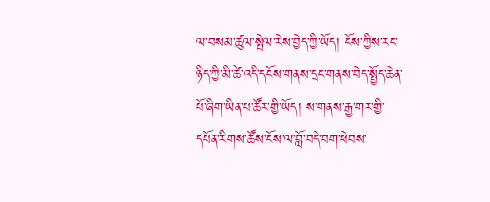ལ་བསམ་ཚུལ་སྤེལ་རེས་བྱེད་ཀྱི་ཡོད། ངོས་ཀྱིས་རང་ཉིད་ཀྱི་མི་ཚེ་འདི་དངོས་གནས་དྲང་གནས་བེད་སྤྱོད་ཆེན་པོ་ཞིག་ཡིན་པ་ཚོར་གྱི་ཡོད། ས་གནས་རྒྱ་གར་གྱི་དཔོན་རིགས་ཚོས་ངོས་ལ་བློ་བདེ་བག་ཕེབས་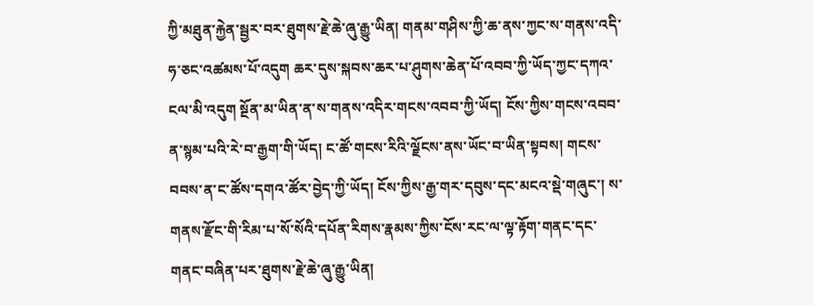ཀྱི་མཐུན་རྐྱེན་སྦྱར་བར་ཐུགས་རྗེ་ཆེ་ཞུ་རྒྱུ་ཡིན། གནམ་གཤིས་ཀྱི་ཆ་ནས་ཀྱང་ས་གནས་འདི་ཧ་ཅང་འཚམས་པོ་འདུག ཆར་དུས་སྐབས་ཆར་པ་ཤུགས་ཆེན་པོ་འབབ་ཀྱི་ཡོད་ཀྱང་དཀའ་ངལ་མི་འདུག སྔོན་མ་ཡིན་ན་ས་གནས་འདིར་གངས་འབབ་ཀྱི་ཡོད། ངོས་ཀྱིས་གངས་འབབ་ན་སྙམ་པའི་རེ་བ་རྒྱག་གི་ཡོད། ང་ཚོ་གངས་རིའི་ལྗོངས་ནས་ཡོང་བ་ཡིན་སྟབས། གངས་བབས་ན་ང་ཚོས་དགའ་ཚོར་བྱེད་ཀྱི་ཡོད། ངོས་ཀྱིས་རྒྱ་གར་དབུས་དང་མངའ་སྡེ་གཞུང་། ས་གནས་རྫོང་གི་རིམ་པ་སོ་སོའི་དཔོན་རིགས་རྣམས་ཀྱིས་ངོས་རང་ལ་ལྟ་རྟོག་གནང་དང་གནང་བཞིན་པར་ཐུགས་རྗེ་ཆེ་ཞུ་རྒྱུ་ཡིན།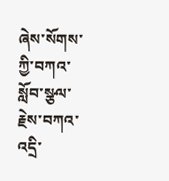ཞེས་སོགས་ཀྱི་བཀའ་སློབ་སྩལ་རྗེས་བཀའ་འདྲི་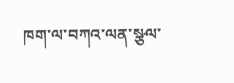ཁག་ལ་བཀའ་ལན་སྩལ་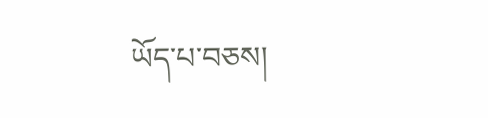ཡོད་པ་བཅས།